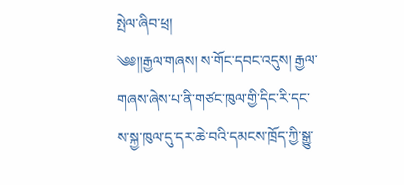སྤེལ་ཞིབ་ཕྲ།
༄༅།།རྒྱལ་གཞས། ས་གོང་དབང་འདུས། རྒྱལ་གཞས་ཞེས་པ་ནི་གཙང་ཁུལ་གྱི་དིང་རི་དང་ས་སྐྱ་ཁུལ་དུ་དར་ཆེ་བའི་དམངས་ཁྲོད་ཀྱི་སྒྱུ་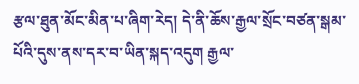རྩལ་ཐུན་མོང་མིན་པ་ཞིག་རེད། དེ་ནི་ཆོས་རྒྱལ་སྲོང་བཙན་སྒམ་པོའི་དུས་ནས་དར་བ་ཡིན་སྐད་འདུག རྒྱལ་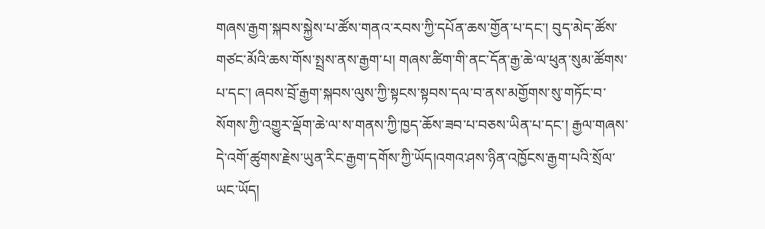གཞས་རྒྱག་སྐབས་སྐྱེས་པ་ཚོས་གནའ་རབས་ཀྱི་དཔོན་ཆས་གྱོན་པ་དང་། བུད་མེད་ཚོས་གཙང་མོའི་ཆས་གོས་སྤྲས་ནས་རྒྱག་པ། གཞས་ཚིག་གི་ནང་དོན་རྒྱ་ཆེ་ལ་ཕུན་སུམ་ཚོགས་པ་དང་། ཞབས་བྲོ་རྒྱག་སྐབས་ལུས་ཀྱི་སྟངས་སྟབས་དལ་བ་ནས་མགྱོགས་སུ་གཏོང་བ་སོགས་ཀྱི་འགྱུར་ལྡོག་ཆེ་ལ་ས་གནས་ཀྱི་ཁྱད་ཆོས་ཟབ་པ་བཅས་ཡིན་པ་དང་། རྒྱལ་གཞས་དེ་འགོ་ཚུགས་རྗེས་ཡུན་རིང་རྒྱག་དགོས་ཀྱི་ཡོད།འགའ་ཤས་ཉིན་འཁྱོངས་རྒྱག་པའི་སྲོལ་ཡང་ཡོད།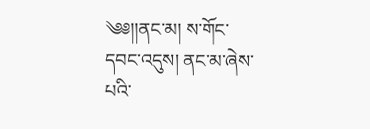༄༅།།ནང་མ། ས་གོང་དབང་འདུས། ནང་མ་ཞེས་པའི་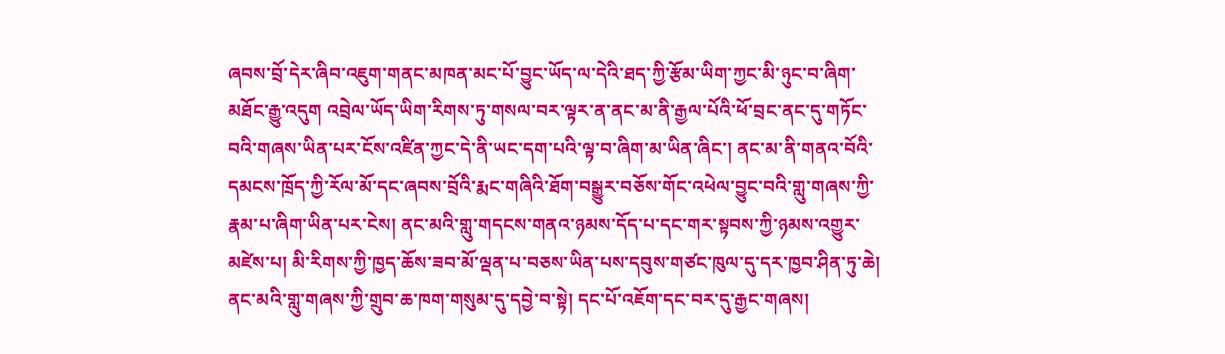ཞབས་བྲོ་དེར་ཞིབ་འཇུག་གནང་མཁན་མང་པོ་བྱུང་ཡོད་ལ་དེའི་ཐད་ཀྱི་རྩོམ་ཡིག་ཀྱང་མི་ཉུང་བ་ཞིག་མཐོང་རྒྱུ་འདུག འབྲེལ་ཡོད་ཡིག་རིགས་ཏུ་གསལ་བར་ལྟར་ན་ནང་མ་ནི་རྒྱལ་པོའི་ཕོ་བྲང་ནང་དུ་གཏོང་བའི་གཞས་ཡིན་པར་ངོས་འཛིན་ཀྱང་དེ་ནི་ཡང་དག་པའི་ལྟ་བ་ཞིག་མ་ཡིན་ཞིང་། ནང་མ་ནི་གནའ་བོའི་དམངས་ཁྲོད་ཀྱི་རོལ་མོ་དང་ཞབས་བྲོའི་རྨང་གཞིའི་ཐོག་བསྒྱུར་བཅོས་གོང་འཕེལ་བྱུང་བའི་གླུ་གཞས་ཀྱི་རྣམ་པ་ཞིག་ཡིན་པར་ངེས། ནང་མའི་གླུ་གདངས་གནའ་ཉམས་དོད་པ་དང་གར་སྟབས་ཀྱི་ཉམས་འགྱུར་མཛེས་པ། མི་རིགས་ཀྱི་ཁྱད་ཆོས་ཟབ་མོ་ལྡན་པ་བཅས་ཡིན་པས་དབུས་གཙང་ཁུལ་དུ་དར་ཁྱབ་ཤིན་ཏུ་ཆེ། ནང་མའི་གླུ་གཞས་ཀྱི་གྲུབ་ཆ་ཁག་གསུམ་དུ་དབྱེ་བ་སྟེ། དང་པོ་འཇོག་དང་བར་དུ་རྒྱང་གཞས།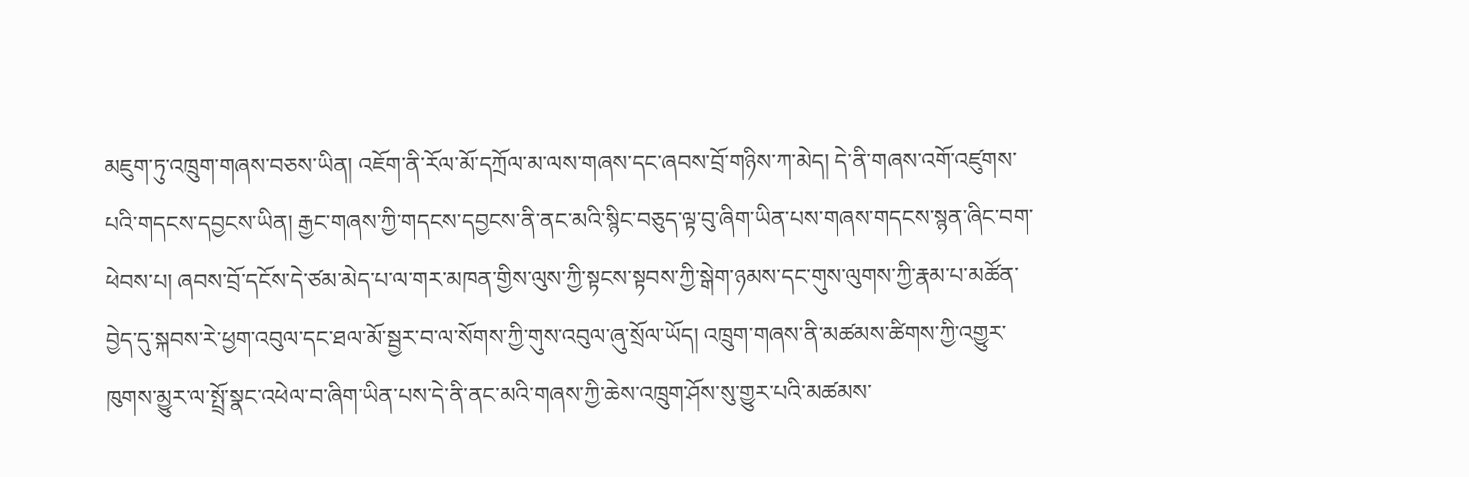མཇུག་ཏུ་འཁྲུག་གཞས་བཅས་ཡིན། འཇོག་ནི་རོལ་མོ་དཀྲོལ་མ་ལས་གཞས་དང་ཞབས་བྲོ་གཉིས་ཀ་མེད། དེ་ནི་གཞས་འགོ་འཛུགས་པའི་གདངས་དབྱངས་ཡིན། རྒྱང་གཞས་ཀྱི་གདངས་དབྱངས་ནི་ནང་མའི་སྙིང་བཅུད་ལྟ་བུ་ཞིག་ཡིན་པས་གཞས་གདངས་སྙན་ཞིང་བག་ཕེབས་པ། ཞབས་བྲོ་དངོས་དེ་ཙམ་མེད་པ་ལ་གར་མཁན་གྱིས་ལུས་ཀྱི་སྟངས་སྟབས་ཀྱི་སྒེག་ཉམས་དང་གུས་ལུགས་ཀྱི་རྣམ་པ་མཚོན་བྱེད་དུ་སྐབས་རེ་ཕྱག་འབུལ་དང་ཐལ་མོ་སྦྱར་བ་ལ་སོགས་ཀྱི་གུས་འབུལ་ཞུ་སྲོལ་ཡོད། འཁྲུག་གཞས་ནི་མཚམས་ཚིགས་ཀྱི་འགྱུར་ཁུགས་མྱུར་ལ་སྤྲོ་སྣང་འཕེལ་བ་ཞིག་ཡིན་པས་དེ་ནི་ནང་མའི་གཞས་ཀྱི་ཆེས་འཁྲུག་ཤོས་སུ་གྱུར་པའི་མཚམས་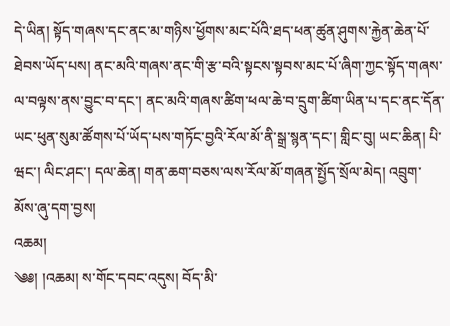དེ་ཡིན། སྟོད་གཞས་དང་ནང་མ་གཉིས་ཕྱོགས་མང་པོའི་ཐད་ཕན་ཚུན་ཤུགས་རྐྱེན་ཆེན་པོ་ཐེབས་ཡོད་པས། ནང་མའི་གཞས་ནང་གི་རྩ་བའི་སྟངས་སྟབས་མང་པོ་ཞིག་ཀྱང་སྟོད་གཞས་ལ་བལྟས་ནས་བྱུང་བ་དང་། ནང་མའི་གཞས་ཚིག་ཕལ་ཆེ་བ་དྲུག་ཚིག་ཡིན་པ་དང་ནང་དོན་ཡང་ཕུན་སུམ་ཚོགས་པོ་ཡོད་པས་གཏོང་བྱའི་རོལ་མོ་ནི་སྒྲ་སྙན་དང་། གླིང་བུ། ཡང་ཆིན། པི་ཝང་། ལིང་ཤང་། དལ་ཆེན། གན་ཆག་བཅས་ལས་རོལ་མོ་གཞན་སྤྱོད་སྲོལ་མེད། འབྲུག་མོས་ཞུ་དག་བྱས།
འཆམ།
༄༅། །འཆམ། ས་གོང་དབང་འདུས། བོད་མི་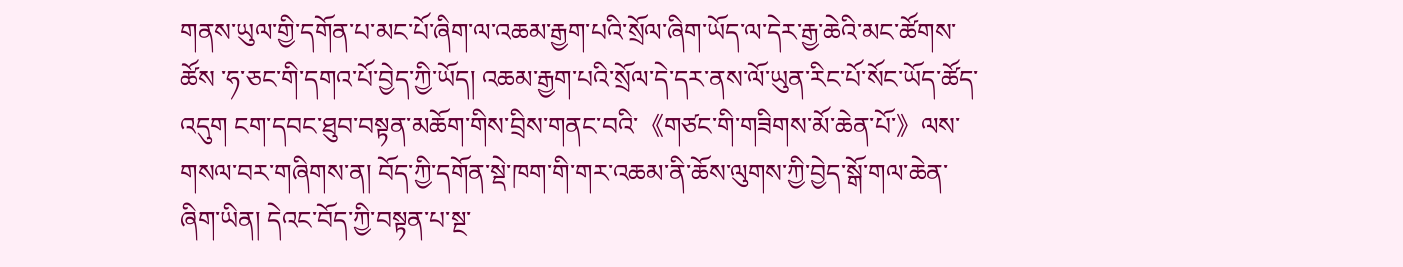གནས་ཡུལ་གྱི་དགོན་པ་མང་པོ་ཞིག་ལ་འཆམ་རྒྱག་པའི་སྲོལ་ཞིག་ཡོད་ལ་དེར་རྒྱ་ཆེའི་མང་ཚོགས་ཚོས ་ཧ་ཅང་གི་དགའ་པོ་བྱེད་ཀྱི་ཡོད། འཆམ་རྒྱག་པའི་སྲོལ་དེ་དར་ནས་ལོ་ཡུན་རིང་པོ་སོང་ཡོད་ཚོད་འདུག ངག་དབང་ཐུབ་བསྟན་མཆོག་གིས་བྲིས་གནང་བའི་《གཙང་གི་གཟིགས་མོ་ཆེན་པོ་》ལས་གསལ་བར་གཞིགས་ན། བོད་ཀྱི་དགོན་སྡེ་ཁག་གི་གར་འཆམ་ནི་ཆོས་ལུགས་ཀྱི་བྱེད་སྒོ་གལ་ཆེན་ཞིག་ཡིན། དེའང་བོད་ཀྱི་བསྟན་པ་སྔ་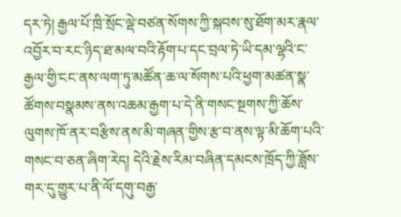དར་ཏེ། རྒྱལ་པོ་ཁྲི་སྲོང་ལྡེ་བཙན་སོགས་ཀྱི་སྐབས་སུ་ཐོག་མར་རྣལ་འབྱོར་བ་རང་ཉིད་ཐ་མལ་བའི་རྟོག་པ་དང་བྲལ་ཏེ་ཡི་དམ་ལྷའི་ང་རྒྱལ་གྱི་ངང་ནས་ལག་ཏུ་མཚོན་ཆ་ལ་སོགས་པའི་ཕྱག་མཚན་སྣ་ཚོགས་བསྣམས་ནས་འཆམ་རྒྱག་པ་དེ་ནི་གསང་སྔགས་ཀྱི་ཆོས་ལུགས་ཁོ་ནར་བརྩིས་ནས་མི་གཞན་གྱིས་རྩ་བ་ནས་ལྟ་མི་ཆོག་པའི་གསང་བ་ཅན་ཞིག་རེད། དེའི་རྗེས་རིམ་བཞིན་དམངས་ཁྲོད་ཀྱི་ཟློས་གར་དུ་གྱུར་པ་ནི་ལོ་དགུ་བརྒྱ་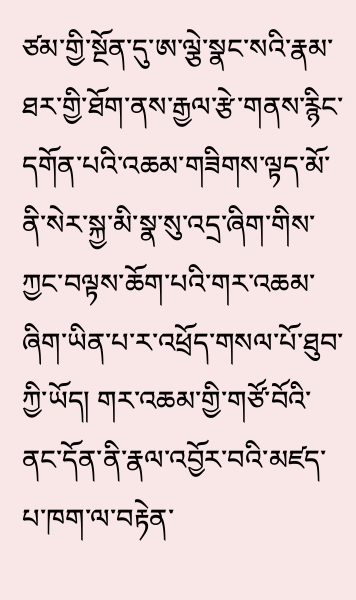ཙམ་གྱི་སྔོན་དུ་ཨ་ལྕེ་སྣང་སའི་རྣམ་ཐར་གྱི་ཐོག་ནས་རྒྱལ་རྩེ་གནས་རྙིང་དགོན་པའི་འཆམ་གཟིགས་ལྟད་མོ་ནི་སེར་སྐྱ་མི་སྣ་སུ་འདྲ་ཞིག་གིས་ཀྱང་བལྟས་ཆོག་པའི་གར་འཆམ་ཞིག་ཡིན་པ་ར་འཕྲོད་གསལ་པོ་ཐུབ་ཀྱི་ཡོད། གར་འཆམ་གྱི་གཙོ་བོའི་ནང་དོན་ནི་རྣལ་འབྱོར་བའི་མཛད་པ་ཁག་ལ་བརྟེན་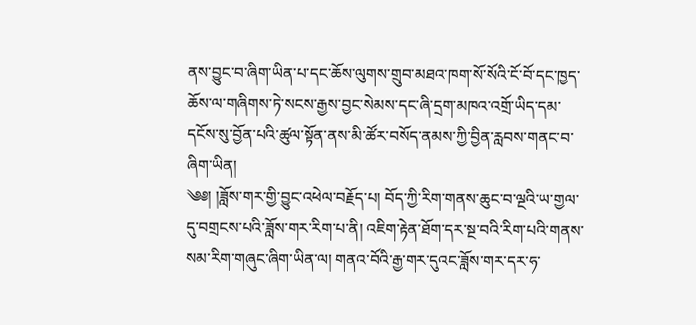ནས་བྱུང་བ་ཞིག་ཡིན་པ་དང་ཆོས་ལུགས་གྲུབ་མཐའ་ཁག་སོ་སོའི་ངོ་བོ་དང་ཁྱད་ཆོས་ལ་གཞིགས་ཏེ་སངས་རྒྱས་བྱང་སེམས་དང་ཞི་དྲག་མཁའ་འགྲོ་ཡིད་དམ་དངོས་སུ་བྱོན་པའི་ཚུལ་སྟོན་ནས་མི་ཚོར་བསོད་ནམས་ཀྱི་བྱིན་རླབས་གནང་བ་ཞིག་ཡིན།
༄༅། །ཟློས་གར་གྱི་བྱུང་འཕེལ་བརྗོད་པ། བོད་ཀྱི་རིག་གནས་ཆུང་བ་ལྔའི་ཡ་གྱལ་དུ་བགྲངས་པའི་ཟློས་གར་རིག་པ་ནི། འཇིག་རྟེན་ཐོག་དར་སྔ་བའི་རིག་པའི་གནས་སམ་རིག་གཞུང་ཞིག་ཡིན་ལ། གནའ་བོའི་རྒྱ་གར་དུའང་ཟློས་གར་དར་ཧ་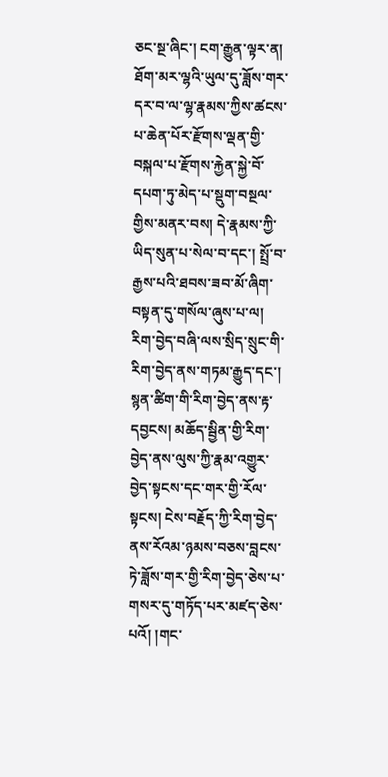ཅང་སྔ་ཞིང་། ངག་རྒྱུན་ལྟར་ན། ཐོག་མར་ལྷའི་ཡུལ་དུ་ཟློས་གར་དར་བ་ལ་ལྷ་རྣམས་ཀྱིས་ཚངས་པ་ཆེན་པོར་རྫོགས་ལྡན་གྱི་བསྐལ་པ་རྫོགས་རྐྱེན་སྐྱེ་བོ་དཔག་ཏུ་མེད་པ་སྡུག་བསྔལ་གྱིས་མནར་བས། དེ་རྣམས་ཀྱི་ཡིད་སུན་པ་སེལ་བ་དང་། སྤྲོ་བ་རྒྱས་པའི་ཐབས་ཟབ་མོ་ཞིག་བསྟན་དུ་གསོལ་ཞུས་པ་ལ། རིག་བྱེད་བཞི་ལས་སྲིད་སྲུང་གི་རིག་བྱེད་ནས་གཏམ་རྒྱུད་དང་། སྙན་ཚིག་གི་རིག་བྱེད་ནས་རྟ་དབྱངས། མཆོད་སྦྱིན་གྱི་རིག་བྱེད་ནས་ལུས་ཀྱི་རྣམ་འགྱུར་བྱེད་སྟངས་དང་གར་གྱི་རོལ་སྟངས། ངེས་བརྗོད་ཀྱི་རིག་བྱེད་ནས་རོའམ་ཉམས་བཅས་བླངས་ཏེ་ཟློས་གར་གྱི་རིག་བྱེད་ཅེས་པ་གསར་དུ་གཏོད་པར་མཛད་ཅེས་པའོ། །གང་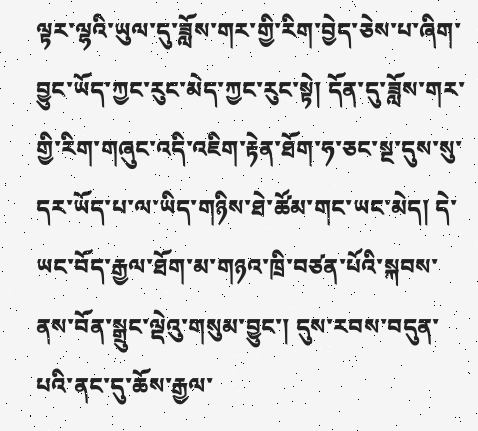ལྟར་ལྷའི་ཡུལ་དུ་ཟློས་གར་གྱི་རིག་བྱེད་ཅེས་པ་ཞིག་བྱུང་ཡོད་ཀྱང་རུང་མེད་ཀྱང་རུང་སྟེ། དོན་དུ་ཟློས་གར་གྱི་རིག་གཞུང་འདི་འཇིག་རྟེན་ཐོག་ཧ་ཅང་སྔ་དུས་སུ་དར་ཡོད་པ་ལ་ཡིད་གཉིས་ཐེ་ཚོམ་གང་ཡང་མེད། དེ་ཡང་བོད་རྒྱལ་ཐོག་མ་གཉའ་ཁྲི་བཙན་པོའི་སྐབས་ནས་བོན་སྒྲུང་ལྡེའུ་གསུམ་བྱུང་། དུས་རབས་བདུན་པའི་ནང་དུ་ཆོས་རྒྱལ་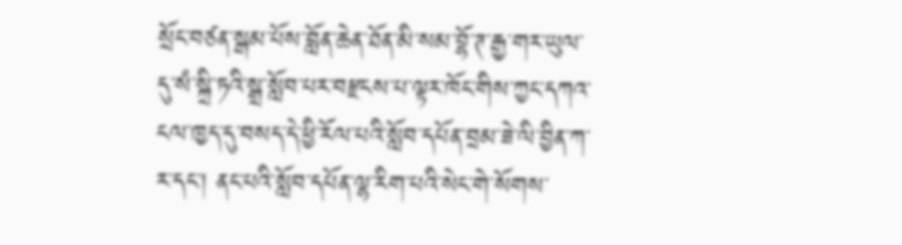སྲོང་བཙན་སྒམ་པོས་བློན་ཆེན་ཐོན་མི་སམ་བྷོ་ཊ་རྒྱ་གར་ཡུལ་དུ་སཾ་སྐྲི་ཏའི་སྒྲ་སློབ་པར་བརྫངས་པ་ལྟར་ཁོང་གིས་ཀྱང་དཀའ་ངལ་ཁྱད་དུ་བསད་དེ་ཕྱི་རོལ་པའི་སློབ་དཔོན་བྲམ་ཟེ་ལི་བྱིན་ཀ་ར་དང་། ནང་པའི་སློབ་དཔོན་ལྷ་རིག་པའི་སེང་གེ་སོགས་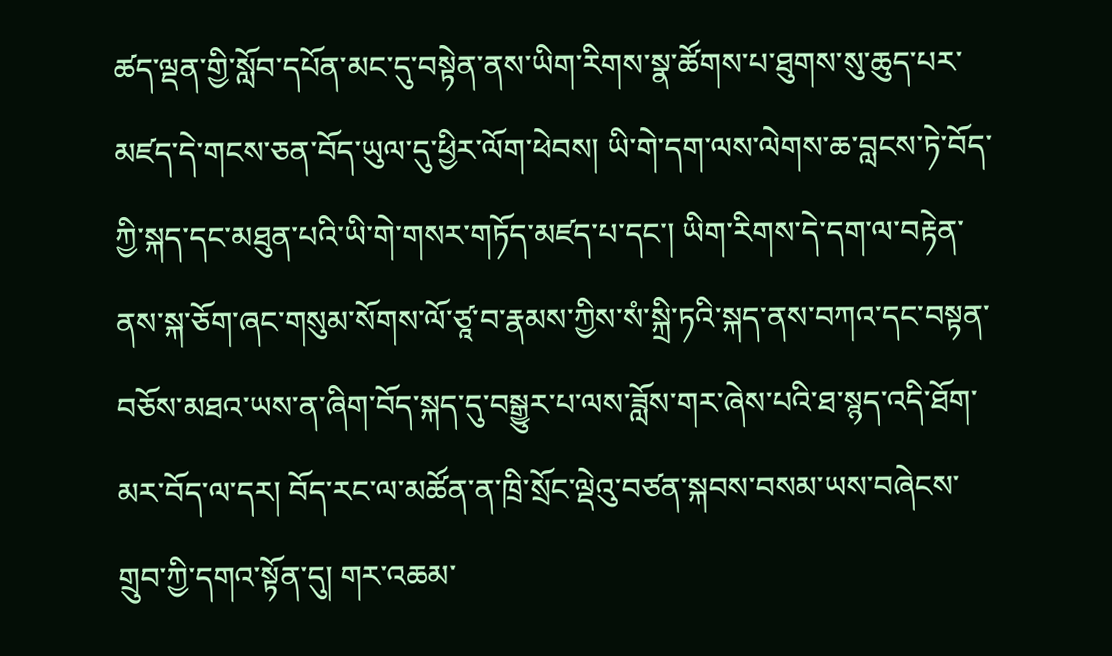ཚད་ལྡན་གྱི་སློབ་དཔོན་མང་དུ་བསྟེན་ནས་ཡིག་རིགས་སྣ་ཚོགས་པ་ཐུགས་སུ་ཆུད་པར་མཛད་དེ་གངས་ཅན་བོད་ཡུལ་དུ་ཕྱིར་ལོག་ཕེབས། ཡི་གེ་དག་ལས་ལེགས་ཆ་བླངས་ཏེ་བོད་ཀྱི་སྐད་དང་མཐུན་པའི་ཡི་གེ་གསར་གཏོད་མཛད་པ་དང་། ཡིག་རིགས་དེ་དག་ལ་བརྟེན་ནས་སྐ་ཅོག་ཞང་གསུམ་སོགས་ལོ་ཙཱ་བ་རྣམས་ཀྱིས་སཾ་སྐྲི་ཏའི་སྐད་ནས་བཀའ་དང་བསྟན་བཅོས་མཐའ་ཡས་ན་ཞིག་བོད་སྐད་དུ་བསྒྱུར་པ་ལས་ཟློས་གར་ཞེས་པའི་ཐ་སྙད་འདི་ཐོག་མར་བོད་ལ་དར། བོད་རང་ལ་མཚོན་ན་ཁྲི་སྲོང་ལྡེའུ་བཙན་སྐབས་བསམ་ཡས་བཞེངས་གྲུབ་ཀྱི་དགའ་སྟོན་དུ། གར་འཆམ་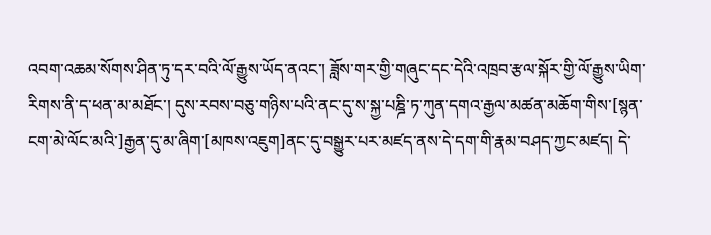འབག་འཆམ་སོགས་ཤིན་ཏུ་དར་བའི་ལོ་རྒྱུས་ཡོད་ནའང་། ཟློས་གར་གྱི་གཞུང་དང་དེའི་འཁྲབ་རྩལ་སྐོར་གྱི་ལོ་རྒྱུས་ཡིག་རིགས་ནི་ད་ཕན་མ་མཐོང་། དུས་རབས་བཅུ་གཉིས་པའི་ནང་དུ་ས་སྐྱ་པཎྜི་ཏ་ཀུན་དགའ་རྒྱལ་མཚན་མཆོག་གིས་[སྙན་ངག་མེ་ལོང་མའི་]རྒྱན་དུ་མ་ཞིག་[མཁས་འཇུག]ནང་དུ་བསྒྱུར་པར་མཛད་ནས་དེ་དག་གི་རྣམ་བཤད་ཀྱང་མཛད། དེ་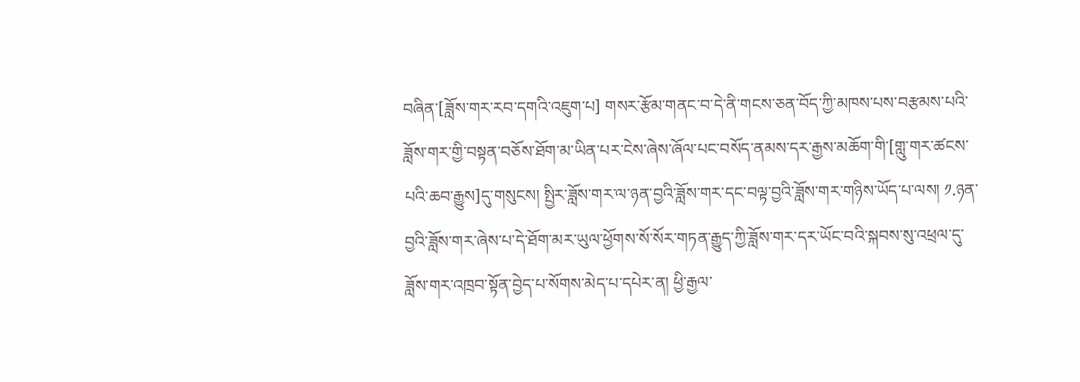བཞིན་[ཟློས་གར་རབ་དགའི་འཇུག་པ] གསར་རྩོམ་གནང་བ་དེ་ནི་གངས་ཅན་བོད་ཀྱི་མཁས་པས་བརྩམས་པའི་ཟློས་གར་གྱི་བསྟན་བཅོས་ཐོག་མ་ཡིན་པར་ངེས་ཞེས་ཞོལ་པང་བསོད་ནམས་དར་རྒྱས་མཆོག་གི་[གླུ་གར་ཚངས་པའི་ཆབ་རྒྱུས]དུ་གསུངས། སྤྱིར་ཟློས་གར་ལ་ཉན་བྱའི་ཟློས་གར་དང་བལྟ་བྱའི་ཟློས་གར་གཉིས་ཡོད་པ་ལས། ༡.ཉན་བྱའི་ཟློས་གར་ཞེས་པ་དེ་ཐོག་མར་ཡུལ་ཕྱོགས་སོ་སོར་གཏན་རྒྱུད་ཀྱི་ཟློས་གར་དར་ཡོང་བའི་སྐབས་སུ་འཕྲལ་དུ་ཟློས་གར་འཁྲབ་སྟོན་བྱེད་པ་སོགས་མེད་པ་དཔེར་ན། ཕྱི་རྒྱལ་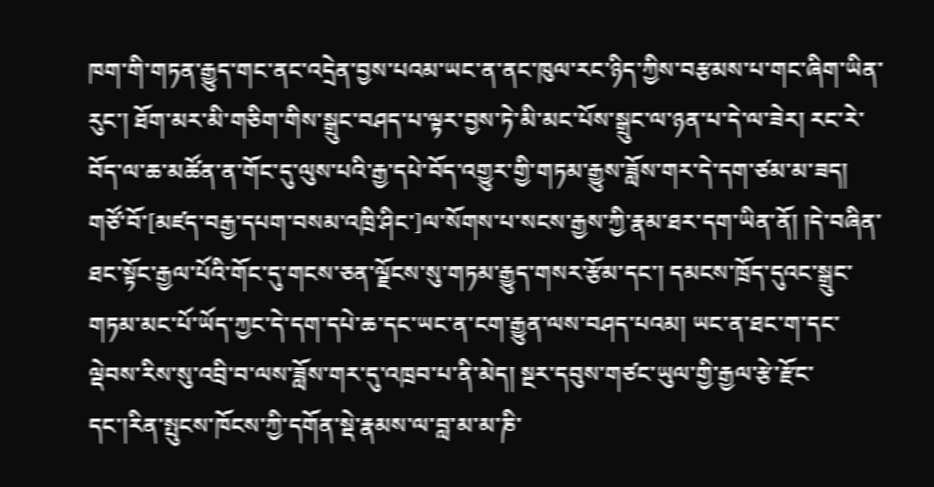ཁག་གི་གཏན་རྒྱུད་གང་ནང་འདྲེན་བྱས་པའམ་ཡང་ན་ནང་ཁུལ་རང་ཉིད་ཀྱིས་བརྩམས་པ་གང་ཞིག་ཡིན་རུང་། ཐོག་མར་མི་གཅིག་གིས་སྒྲུང་བཤད་པ་ལྟར་བྱས་ཏེ་མི་མང་པོས་སྒྲུང་ལ་ཉན་པ་དེ་ལ་ཟེར། རང་རེ་བོད་ལ་ཆ་མཚོན་ན་གོང་དུ་ལུས་པའི་རྒྱ་དཔེ་བོད་འགྱུར་གྱི་གཏམ་རྒྱུས་ཟློས་གར་དེ་དག་ཙམ་མ་ཟད། གཙོ་བོ་[མཛད་བརྒྱ་དཔག་བསམ་འཁྲི་ཤིང་]ལ་སོགས་པ་སངས་རྒྱས་ཀྱི་རྣམ་ཐར་དག་ཡིན་ནོ། །དེ་བཞིན་ཐང་སྟོང་རྒྱལ་པོའི་གོང་དུ་གངས་ཅན་ལྗོངས་སུ་གཏམ་རྒྱུད་གསར་རྩོམ་དང་། དམངས་ཁྲོད་དུའང་སྒྲུང་གཏམ་མང་པོ་ཡོད་ཀྱང་དེ་དག་དཔེ་ཆ་དང་ཡང་ན་ངག་རྒྱུན་ལས་བཤད་པའམ། ཡང་ན་ཐང་ག་དང་ལྡེབས་རིས་སུ་འབྲི་བ་ལས་ཟློས་གར་དུ་འཁྲབ་པ་ནི་མེད། སྔར་དབུས་གཙང་ཡུལ་གྱི་རྒྱལ་རྩེ་རྫོང་དང་།རིན་སྤུངས་ཁོངས་ཀྱི་དགོན་སྡེ་རྣམས་ལ་བླ་མ་མ་ཎི་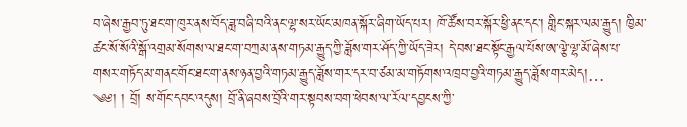བ་ཞེས་རྒྱབ་ཏུ་ཐང་ག་ཁུར་ནས་བོད་ཟླ་བཞི་བའི་ནང་ལྷ་སར་ཡོང་མཁན་སྐོར་ཞིག་ཡོད་པར། ཁོ་ཚོས་བར་སྐོར་ཕྱི་ནང་དང་། གླིང་སྐར་ལམ་རྒྱུད། ཁྱིམ་ཚང་སོ་སོའི་སྒོ་འགྲམ་སོགས་ལ་ཐང་ག་བཀྲམ་ནས་གཏམ་རྒྱུད་ཀྱི་ཟློས་གར་ཤོད་ཀྱི་ཡོད་ཟེར། དེ་བས་ཐང་སྟོང་རྒྱལ་པོས་ཨ་ལྕེ་ལྷ་མོ་ཞེས་པ་གསར་གཏོད་མ་གནང་གོང་ཐང་ག་ནས་ཉན་བྱའི་གཏམ་རྒྱུད་ཟློས་གར་དར་བ་ཙམ་མ་གཏོགས་འཁྲབ་བྱའི་གཏམ་རྒྱུད་ཟློས་གར་མེད།…
༄༅། ། བྲོ། ས་གོང་དབང་འདུས། བྲོ་ནི་ཞབས་བྲོའི་གར་སྟབས་བག་ཕེབས་ལ་རོལ་དབྱངས་ཀྱི་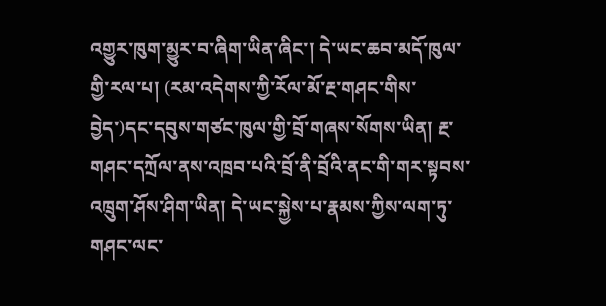འགྱུར་ཁུག་མྱུར་བ་ཞིག་ཡིན་ཞིང་། དེ་ཡང་ཆབ་མདོ་ཁུལ་གྱི་རལ་པ། (རམ་འདེགས་ཀྱི་རོལ་མོ་རྔ་གཤང་གིས་བྱེད་)དང་དབུས་གཙང་ཁུལ་གྱི་བྲོ་གཞས་སོགས་ཡིན། རྔ་གཤང་དཀྲོལ་ནས་འཁྲབ་པའི་བྲོ་ནི་བྲོའི་ནང་གི་གར་སྟབས་འཁྲུག་ཤོས་ཤིག་ཡིན། དེ་ཡང་སྐྱེས་པ་རྣམས་ཀྱིས་ལག་ཏུ་གཤང་ལང་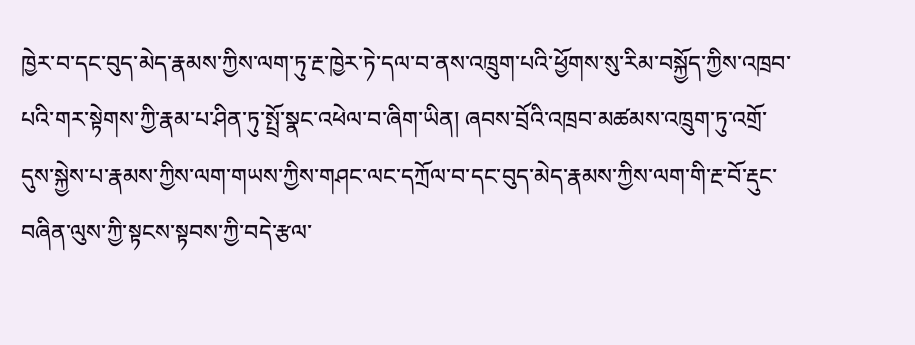ཁྱེར་བ་དང་བུད་མེད་རྣམས་ཀྱིས་ལག་ཏུ་རྔ་ཁྱེར་ཏེ་དལ་བ་ནས་འཁྲུག་པའི་ཕྱོགས་སུ་རིམ་བསྐྱོད་ཀྱིས་འཁྲབ་པའི་གར་སྟེགས་ཀྱི་རྣམ་པ་ཤིན་ཏུ་སྤྲོ་སྣང་འཕེལ་བ་ཞིག་ཡིན། ཞབས་བྲོའི་འཁྲབ་མཚམས་འཁྲུག་ཏུ་འགྲོ་དུས་སྐྱེས་པ་རྣམས་ཀྱིས་ལག་གཡས་ཀྱིས་གཤང་ལང་དཀྲོལ་བ་དང་བུད་མེད་རྣམས་ཀྱིས་ལག་གི་རྔ་བོ་རྡུང་བཞིན་ལུས་ཀྱི་སྟངས་སྟབས་ཀྱི་བདེ་རྩལ་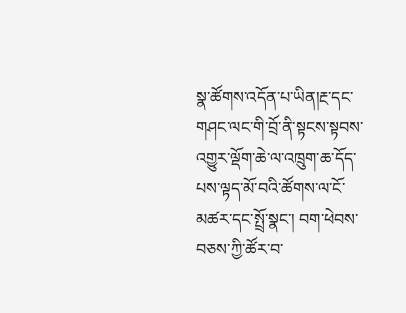སྣ་ཚོགས་འདོན་པ་ཡིན།རྔ་དང་གཤང་ལང་གི་བྲོ་ནི་སྟངས་སྟབས་འགྱུར་ལྡོག་ཆེ་ལ་འཁྲུག་ཆ་དོད་པས་ལྟད་མོ་བའི་ཚོགས་ལ་ངོ་མཚར་དང་སྤྲོ་སྣང་། བག་ཕེབས་བཅས་ཀྱི་ཚོར་བ་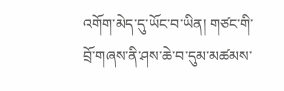འགོག་མེད་དུ་ཡོང་བ་ཡིན། གཙང་གི་བྲོ་གཞས་ནི་ཤས་ཆེ་བ་དུམ་མཚམས་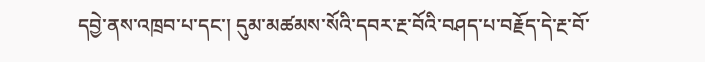དབྱེ་ནས་འཁྲབ་པ་དང་། དུམ་མཚམས་སོའི་དབར་རྔ་བོའི་བཤད་པ་བརྗོད་དེ་རྔ་བོ་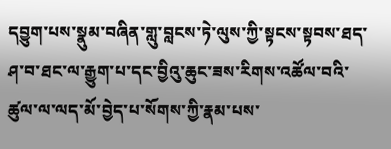དབྱུག་པས་སྣུམ་བཞིན་གླུ་བླངས་ཏེ་ལུས་ཀྱི་སྟངས་སྟབས་ཐད་ཤ་བ་ཐང་ལ་རྒྱུག་པ་དང་བྱིའུ་ཆུང་ཟས་རིགས་འཚོལ་བའི་ཚུལ་ལ་ལད་མོ་བྱེད་པ་སོགས་ཀྱི་རྣམ་པས་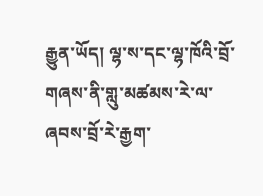རྒྱུན་ཡོད། ལྷ་ས་དང་ལྷ་ཁོའི་བྲོ་གཞས་ནི་གླུ་མཚམས་རེ་ལ་ཞབས་བྲོ་རེ་རྒྱག་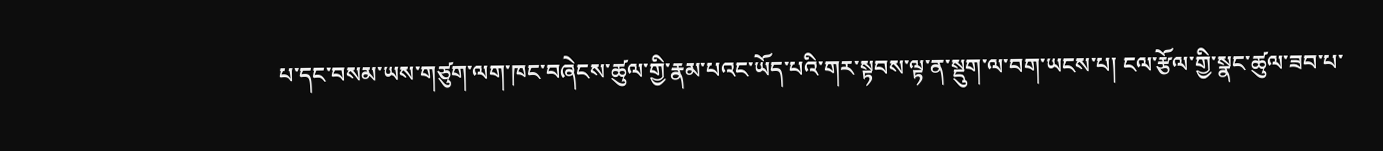པ་དང་བསམ་ཡས་གཙུག་ལག་ཁང་བཞེངས་ཚུལ་གྱི་རྣམ་པའང་ཡོད་པའི་གར་སྟབས་ལྟ་ན་སྡུག་ལ་བག་ཡངས་པ། ངལ་རྩོལ་གྱི་སྣང་ཚུལ་ཟབ་པ་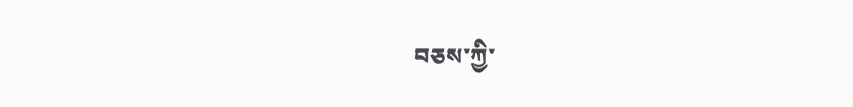བཅས་ཀྱི་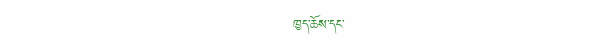ཁྱད་ཆོས་དང་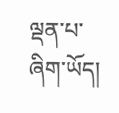ལྡན་པ་ཞིག་ཡོད།